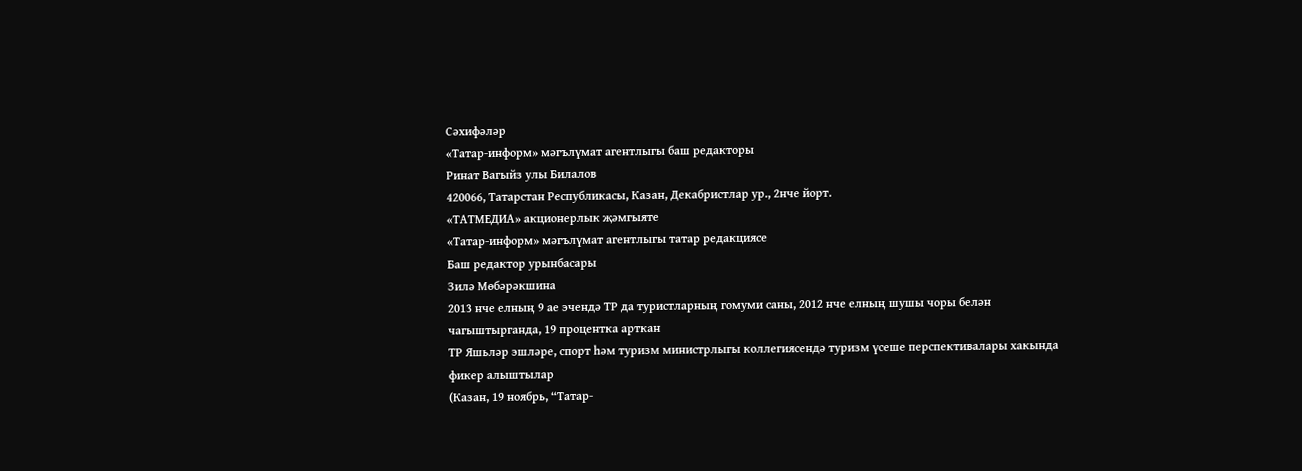Сәхифәләр
«Татар-информ» мәгълүмат агентлыгы баш редакторы
Ринат Вагыйз улы Билалов
420066, Татарстан Республикасы, Казан, Декабристлар ур., 2нче йорт.
«ТАТМЕДИА» акционерлык җәмгыяте
«Татар-информ» мәгълүмат агентлыгы татар редакциясе
Баш редактор урынбасары
Зилә Мөбәрәкшина
2013 нче елның 9 ае эчендә ТР да туристларның гомуми саны, 2012 нче елның шушы чоры белән чагыштырганда, 19 процентка арткан
ТР Яшьләр эшләре, спорт һәм туризм министрлыгы коллегиясендә туризм үсеше перспективалары хакында фикер алыштылар
(Казан, 19 ноябрь, “Татар-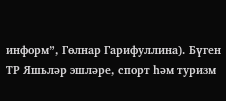информ”, Гөлнар Гарифуллина). Бүген ТР Яшьләр эшләре, спорт һәм туризм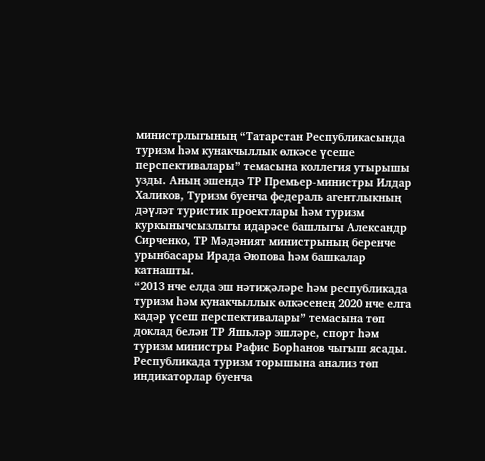министрлыгының “Татарстан Республикасында туризм һәм кунакчыллык өлкәсе үсеше перспективалары” темасына коллегия утырышы узды. Аның эшендә ТР Премьер-министры Илдар Халиков, Туризм буенча федераль агентлыкның дәүләт туристик проектлары һәм туризм куркынычсызлыгы идарәсе башлыгы Александр Сирченко, ТР Мәдәният министрының беренче урынбасары Ирада Әюпова һәм башкалар катнашты.
“2013 нче елда эш нәтиҗәләре һәм республикада туризм һәм кунакчыллык өлкәсенең 2020 нче елга кадәр үсеш перспективалары” темасына төп доклад белән ТР Яшьләр эшләре, спорт һәм туризм министры Рафис Борһанов чыгыш ясады.
Республикада туризм торышына анализ төп индикаторлар буенча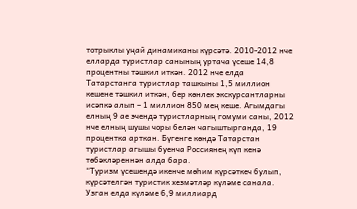тотрыклы уңай динамиканы күрсәтә. 2010-2012 нче елларда туристлар санының уртача үсеше 14,8 процентны тәшкил иткән. 2012 нче елда Татарстанга туристлар ташкыны 1,5 миллион кешене тәшкил иткән, бер көнлек экскурсантларны исәпкә алып – 1 миллион 850 мең кеше. Агымдагы елның 9 ае эчендә туристларның гомуми саны, 2012 нче елның шушы чоры белән чагыштырганда, 19 процентка арткан. Бүгенге көндә Татарстан туристлар агышы буенча Россиянең күп кенә төбәкләреннән алда бара.
“Туризм үсешендә икенче мөһим күрсәткеч булып, күрсәтелгән туристик хезмәтләр күләме санала. Узган елда күләме 6,9 миллиард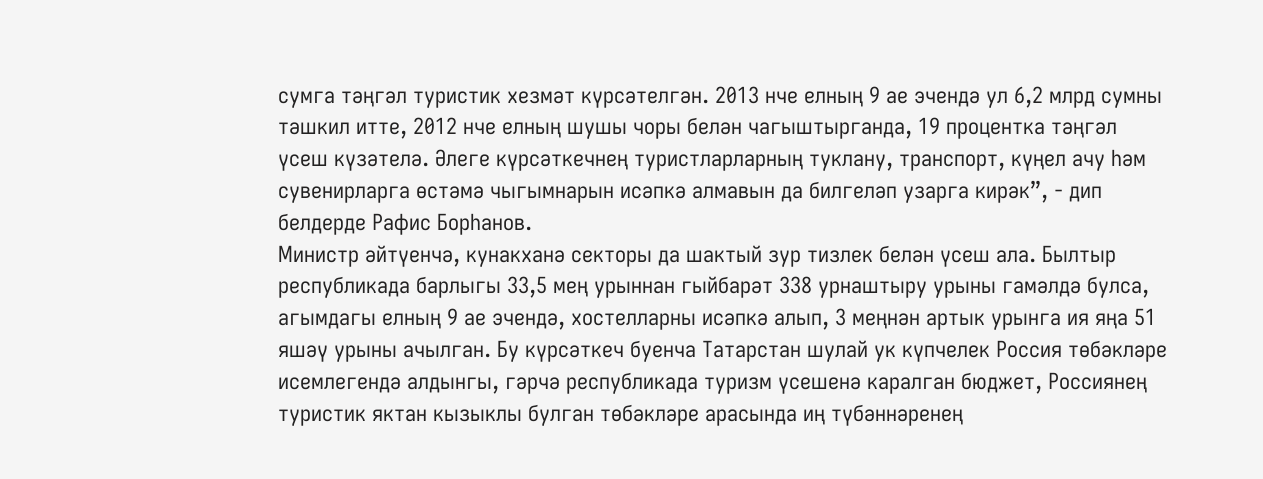сумга тәңгәл туристик хезмәт күрсәтелгән. 2013 нче елның 9 ае эчендә ул 6,2 млрд сумны тәшкил итте, 2012 нче елның шушы чоры белән чагыштырганда, 19 процентка тәңгәл үсеш күзәтелә. Әлеге күрсәткечнең туристларларның туклану, транспорт, күңел ачу һәм сувенирларга өстәмә чыгымнарын исәпкә алмавын да билгеләп узарга кирәк”, - дип белдерде Рафис Борһанов.
Министр әйтүенчә, кунакханә секторы да шактый зур тизлек белән үсеш ала. Былтыр республикада барлыгы 33,5 мең урыннан гыйбарәт 338 урнаштыру урыны гамәлдә булса, агымдагы елның 9 ае эчендә, хостелларны исәпкә алып, 3 меңнән артык урынга ия яңа 51 яшәү урыны ачылган. Бу күрсәткеч буенча Татарстан шулай ук күпчелек Россия төбәкләре исемлегендә алдынгы, гәрчә республикада туризм үсешенә каралган бюджет, Россиянең туристик яктан кызыклы булган төбәкләре арасында иң түбәннәренең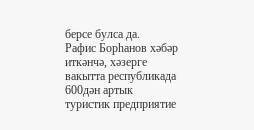берсе булса да.
Рафис Борһанов хәбәр иткәнчә, хәзерге вакытта республикада 600дән артык туристик предприятие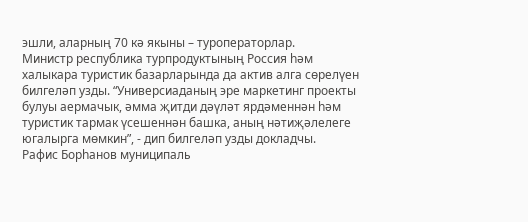эшли, аларның 70 кә якыны – туроператорлар.
Министр республика турпродуктының Россия һәм халыкара туристик базарларында да актив алга сөрелүен билгеләп узды. “Универсиаданың эре маркетинг проекты булуы аермачык, әмма җитди дәүләт ярдәменнән һәм туристик тармак үсешеннән башка, аның нәтиҗәлелеге югалырга мөмкин”, - дип билгеләп узды докладчы.
Рафис Борһанов муниципаль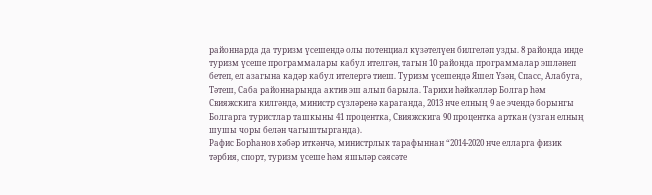районнарда да туризм үсешендә олы потенциал күзәтелүен билгеләп узды. 8 районда инде туризм үсеше программалары кабул ителгән, тагын 10 районда программалар эшләнеп бетеп, ел азагына кадәр кабул ителергә тиеш. Туризм үсешендә Яшел Үзән, Спасс, Алабуга, Тәтеш, Саба районнарында актив эш алып барыла. Тарихи һәйкәлләр Болгар һәм Свияжскига килгәндә, министр сүзләренә караганда, 2013 нче елның 9 ае эчендә борынгы Болгарга туристлар ташкыны 41 процентка, Свияжскига 90 процентка арткан (узган елның шушы чоры белән чагыштырганда).
Рафис Борһанов хәбәр иткәнчә, министрлык тарафыннан “2014-2020 нче елларга физик тәрбия, спорт, туризм үсеше һәм яшьләр сәясәте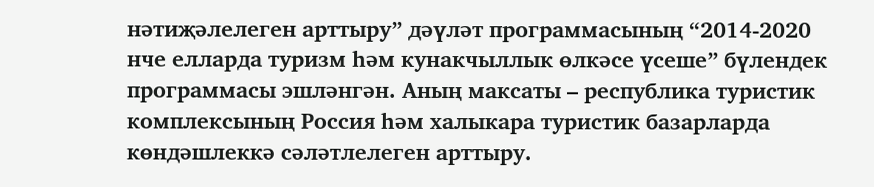нәтиҗәлелеген арттыру” дәүләт программасының “2014-2020 нче елларда туризм һәм кунакчыллык өлкәсе үсеше” бүлендек программасы эшләнгән. Аның максаты – республика туристик комплексының Россия һәм халыкара туристик базарларда көндәшлеккә сәләтлелеген арттыру.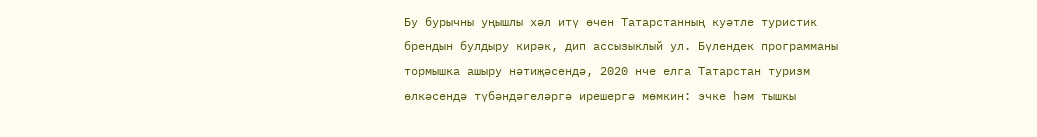Бу бурычны уңышлы хәл итү өчен Татарстанның куәтле туристик брендын булдыру кирәк, дип ассызыклый ул. Бүлендек программаны тормышка ашыру нәтиҗәсендә, 2020 нче елга Татарстан туризм өлкәсендә түбәндәгеләргә ирешергә мөмкин: эчке һәм тышкы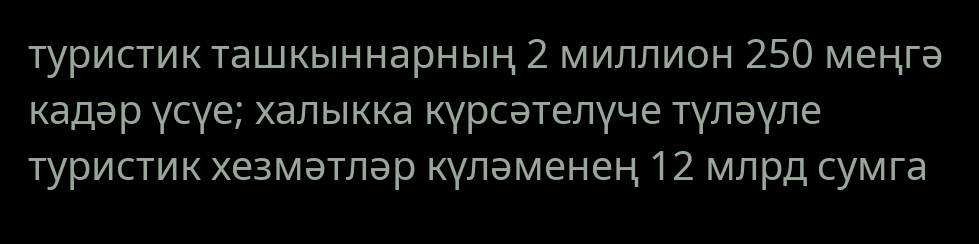туристик ташкыннарның 2 миллион 250 меңгә кадәр үсүе; халыкка күрсәтелүче түләүле туристик хезмәтләр күләменең 12 млрд сумга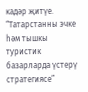кадәр җитүе.
“Татарстанны эчке һәм тышкы туристик базарларда үстерү стратегиясе”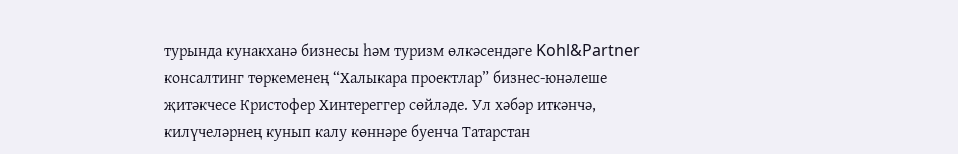турында кунакханә бизнесы һәм туризм өлкәсендәге Kohl&Partner консалтинг төркеменең “Халыкара проектлар” бизнес-юнәлеше җитәкчесе Кристофер Хинтереггер сөйләде. Ул хәбәр иткәнчә, килүчеләрнең кунып калу көннәре буенча Татарстан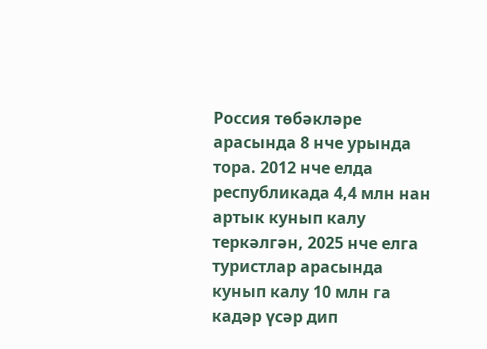Россия төбәкләре арасында 8 нче урында тора. 2012 нче елда республикада 4,4 млн нан артык кунып калу теркәлгән, 2025 нче елга туристлар арасында кунып калу 10 млн га кадәр үсәр дип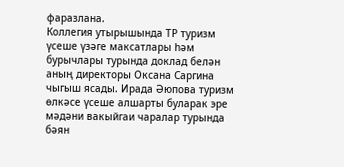фаразлана.
Коллегия утырышында ТР туризм үсеше үзәге максатлары һәм бурычлары турында доклад белән аның директоры Оксана Саргина чыгыш ясады. Ирада Әюпова туризм өлкәсе үсеше алшарты буларак эре мәдәни вакыйгаи чаралар турында бәян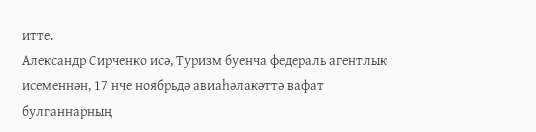итте.
Александр Сирченко исә, Туризм буенча федераль агентлык исеменнән, 17 нче ноябрьдә авиаһәлакәттә вафат булганнарның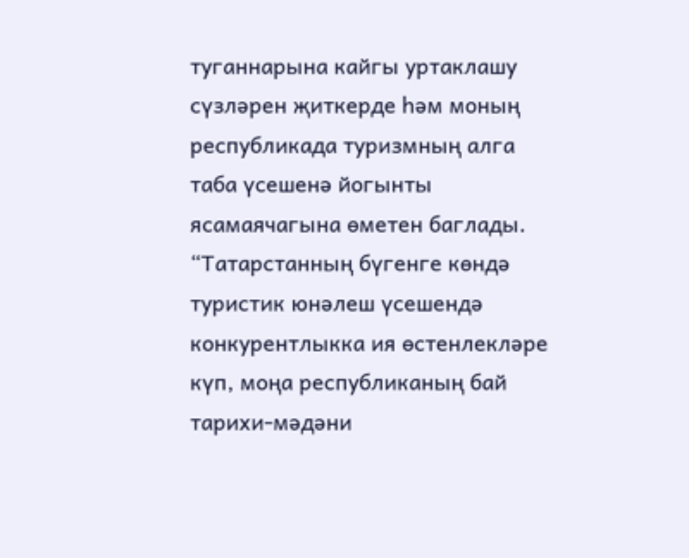туганнарына кайгы уртаклашу сүзләрен җиткерде һәм моның республикада туризмның алга таба үсешенә йогынты ясамаячагына өметен баглады. “Татарстанның бүгенге көндә туристик юнәлеш үсешендә конкурентлыкка ия өстенлекләре күп, моңа республиканың бай тарихи-мәдәни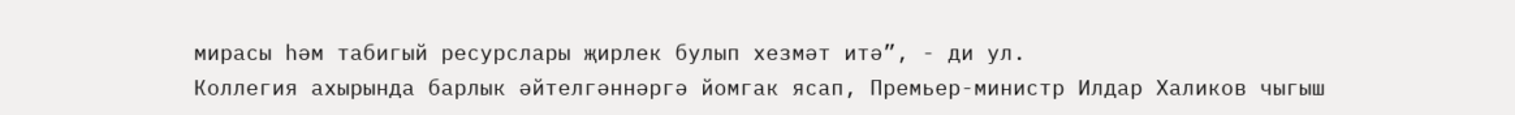мирасы һәм табигый ресурслары җирлек булып хезмәт итә”, - ди ул.
Коллегия ахырында барлык әйтелгәннәргә йомгак ясап, Премьер-министр Илдар Халиков чыгыш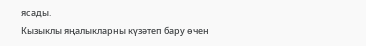ясады.
Кызыклы яңалыкларны күзәтеп бару өчен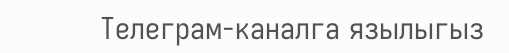Телеграм-каналга язылыгыз